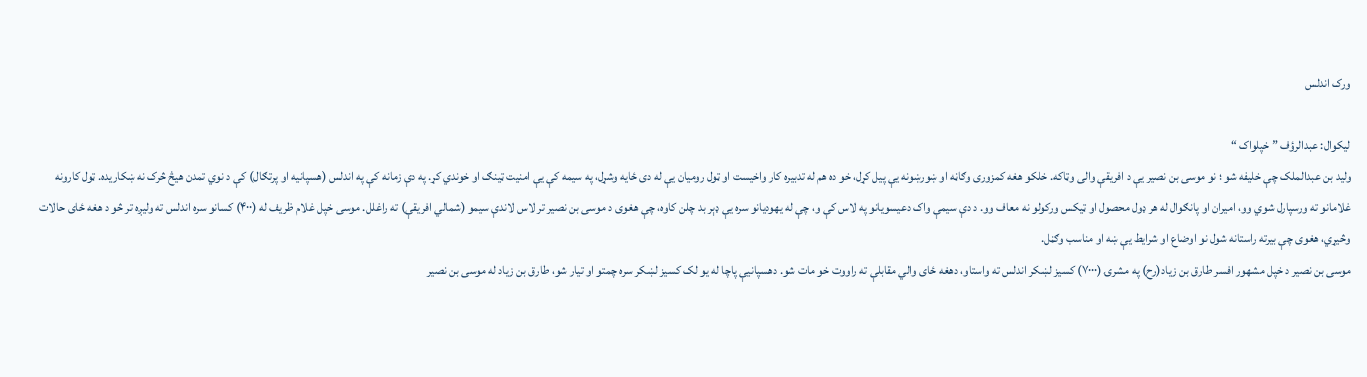ورک اندلس

ليکوال: عبدالرؤف ” خپلواک “
ولید بن عبدالملک چې خلیفه شو ؛ نو موسی بن نصیر یې د افریقې والی وټاکه. خلکو هغه کمزوری وګاڼه او ښورښونه یې پیل کړل، خو ده هم له تدبیره کار واخیست او ټول رومیان یې له دی ځایه وشړل، په سیمه کې یې امنیت ټینګ او خوندي کړ. په دې زمانه کې په اندلس (هسپانیه او پرتګال) کې د نوي تمدن هیڅ څرک نه ښکاریده. ټول کارونه غلامانو ته ورسپارل شوي وو، امیران او پانګوال له هر ډول محصول او ټیکس ورکولو نه معاف وو. د دې سیمې واک دعیسویانو په لاس کې و، چې له یهودیانو سره یې ډېر بد چلن کاوه، چې هغوی د موسی بن نصیر تر لاس لاندې سیمو (شمالي افریقې) ته راغلل. موسی خپل غلام ظریف له (۴۰۰) کسانو سره اندلس ته ولیږه تر څو د هغه ځای حالات وڅیړي، هغوی چې بیرته راستانه شول نو اوضاع او شرایط يې ښه او مناسب وګڼل.
موسی بن نصیر د خپل مشهور افسر طارق بن زیاد(رح) په مشرۍ (۷۰۰۰) کسیز لښکر اندلس ته واستاو، دهغه ځای والي مقابلې ته راووت خو مات شو. دهسپانیې پاچا له یو لک کسیز لښکر سره چمتو او تیار شو، طارق بن زیاد له موسی بن نصیر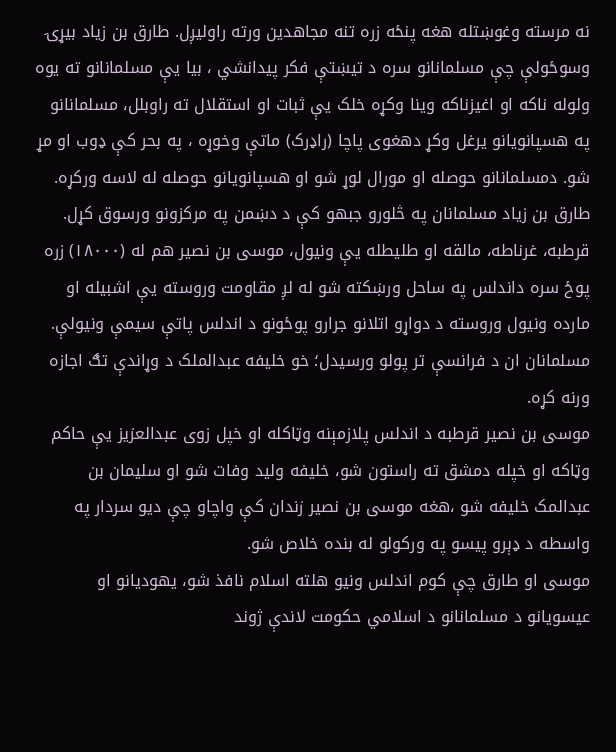نه مرسته وغوښتله هغه پنځه زره تنه مجاهدین ورته راولیږل. طارق بن زیاد بیړۍ وسوځولې چې مسلمانانو سره د تیښتې فکر پیدانشي ، بیا يې مسلمانانو ته یوه ولوله ناکه او اغیزناکه وینا وکړه خلک یې ثبات او استقلال ته راوبلل، مسلمانانو په هسپانویانو یرغل وکړ دهغوی پاچا (راډرک) ماتې وخوړه ، په بحر کې ډوب او مړ شو. دمسلمانانو حوصله او مورال لوړ شو او هسپانویانو حوصله له لاسه ورکړه. طارق بن زیاد مسلمانان په څلورو جبهو کې د دښمن په مرکزونو ورسوق کړل. قرطبه، غرناطه، مالقه او طلیطله یې ونیول، موسی بن نصیر هم له (۱۸۰۰۰) زره پوځ سره داندلس په ساحل ورښکته شو له لږ مقاومت وروسته یې اشبیله او مارده ونیول وروسته د دواړو اتلانو جرارو پوځونو د اندلس پاتې سیمې ونیولې. مسلمانان ان د فرانسې تر پولو ورسیدل؛ خو خلیفه عبدالملک د وړاندې تګ اجازه ورنه کړه.
موسی بن نصیر قرطبه د اندلس پلازمېنه وټاکله او خپل زوی عبدالعزیز یې حاکم وټاکه او خپله دمشق ته راستون شو، خلیفه ولید وفات شو او سلیمان بن عبدالمک خلیفه شو ،هغه موسی بن نصیر زندان کې واچاو چې دیو سردار په واسطه د ډېرو پیسو په ورکولو له بنده خلاص شو.
موسی او طارق چې کوم اندلس ونیو هلته اسلام نافذ شو، یهودیانو او عیسویانو د مسلمانانو د اسلامي حکومت لاندې ژوند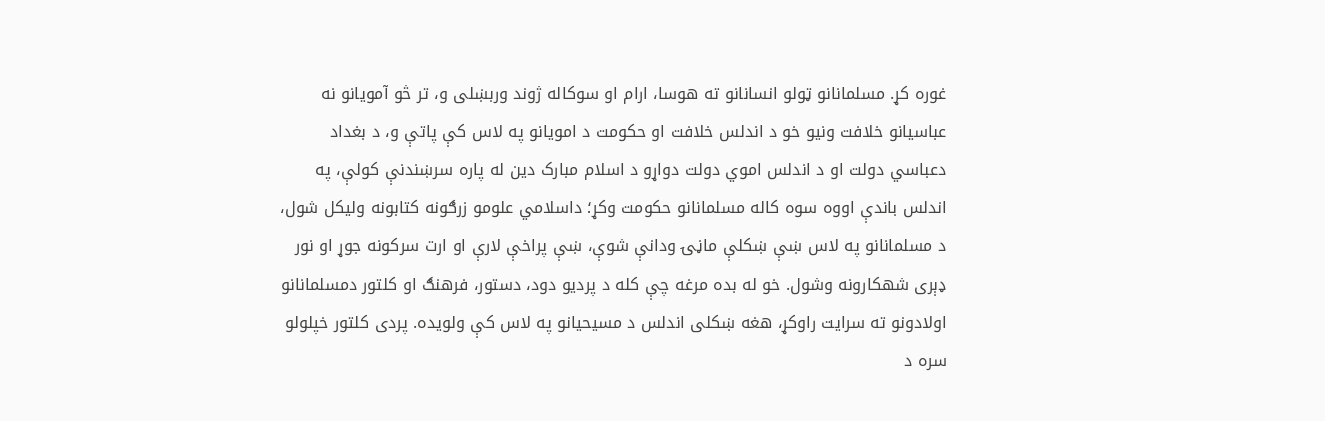غوره کړ. مسلمانانو ټولو انسانانو ته هوسا، ارام او سوکاله ژوند وربښلی و، تر څو آمویانو نه عباسیانو خلافت ونیو خو د اندلس خلافت او حکومت د امویانو په لاس کې پاتې و، د بغداد دعباسي دولت او د اندلس اموي دولت دواړو د اسلام مبارک دین له پاره سرښندنې کولې، په اندلس باندې اووه سوه کاله مسلمانانو حکومت وکړ؛ داسلامي علومو زرګونه کتابونه ولیکل شول، د مسلمانانو په لاس ښې ښکلې ماڼۍ ودانې شوې، ښې پراخې لارې او ارت سرکونه جوړ او نور ډېری شهکارونه وشول. خو له بده مرغه چې کله د پردیو دود، دستور، فرهنګ او کلتور دمسلمانانو اولادونو ته سرایت راوکړ، هغه ښکلی اندلس د مسیحیانو په لاس کې ولویده. پردی کلتور خپلولو سره د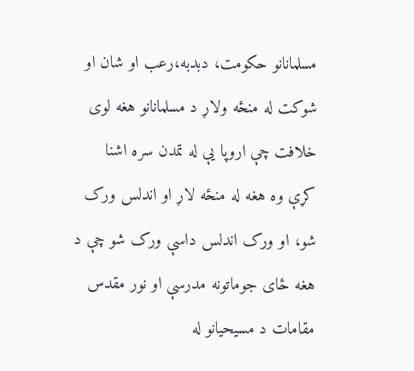مسلمانانو حکومت، دبدبه،رعب او شان او شوکت له منځه ولاړ د مسلمانانو هغه لوی خلافت چې اروپا یې له تمدن سره اشنا کړې وه هغه له منځه لاړ او اندلس ورک شو، او ورک اندلس داسې ورک شو چې د هغه ځای جوماتونه مدرسې او نور مقدس مقامات د مسیحیانو له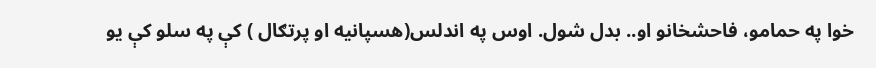خوا په حمامو، فاحشخانو او.. بدل شول. اوس په اندلس(هسپانیه او پرتګال ) کې په سلو کې یو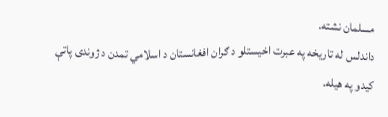مسلمان نشته.
داندلس له تاریخه په عبرت اخیستلو د ګران افغانستان د اسلامي تمدن د ژوندی پاتې کیدو په هیله.